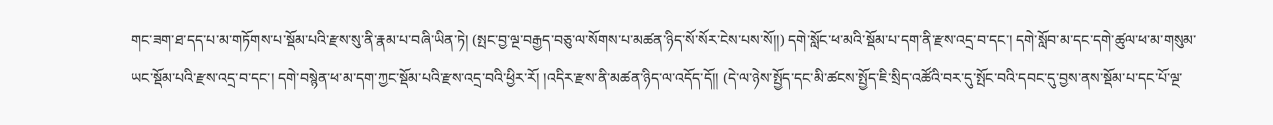གང་ཟག་ཐ་དད་པ་མ་གཏོགས་པ་སྡོམ་པའི་རྫས་སུ་ནི་རྣམ་པ་བཞི་ཡིན་ཏེ། (སྤང་བྱ་ལྔ་བརྒྱད་བཅུ་ལ་སོགས་པ་མཚན་ཉིད་སོ་སོར་ངེས་པས་སོ།།) དགེ་སློང་ཕ་མའི་སྡོམ་པ་དག་ནི་རྫས་འདྲ་བ་དང་། དགེ་སློབ་མ་དང་དགེ་ཚུལ་ཕ་མ་གསུམ་ཡང་སྡོམ་པའི་རྫས་འདྲ་བ་དང་། དགེ་བསྙེན་ཕ་མ་དག་ཀྱང་སྡོམ་པའི་རྫས་འདྲ་བའི་ཕྱིར་རོ། །འདིར་རྫས་ནི་མཚན་ཉིད་ལ་འདོད་དོ།། (དེ་ལ་ཉེས་སྤྱོད་དང་མི་ཚངས་སྤྱོད་ཇི་སྲིད་འཚོའི་བར་དུ་སྤོང་བའི་དབང་དུ་བྱས་ནས་སྡོམ་པ་དང་པོ་ལྔ་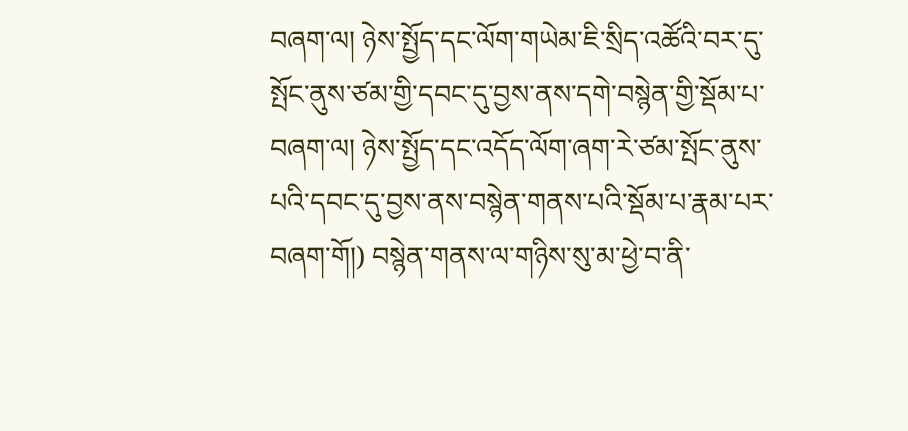བཞག་ལ། ཉེས་སྤྱོད་དང་ལོག་གཡེམ་ཇི་སྲིད་འཚོའི་བར་དུ་སྤོང་ནུས་ཙམ་གྱི་དབང་དུ་བྱས་ནས་དགེ་བསྙེན་གྱི་སྡོམ་པ་བཞག་ལ། ཉེས་སྤྱོད་དང་འདོད་ལོག་ཞག་རེ་ཙམ་སྤོང་ནུས་པའི་དབང་དུ་བྱས་ནས་བསྙེན་གནས་པའི་སྡོམ་པ་རྣམ་པར་བཞག་གོ།) བསྙེན་གནས་ལ་གཉིས་སུ་མ་ཕྱེ་བ་ནི་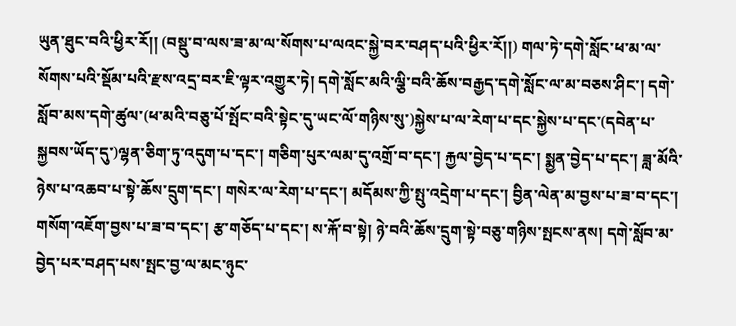ཡུན་ཐུང་བའི་ཕྱིར་རོ།། (བསྡུ་བ་ལས་ཟ་མ་ལ་སོགས་པ་ལའང་སྐྱེ་བར་བཤད་པའི་ཕྱིར་རོ།།) གལ་ཏེ་དགེ་སློང་ཕ་མ་ལ་སོགས་པའི་སྡོམ་པའི་རྫས་འདྲ་བར་ཇི་ལྟར་འགྱུར་ཏེ། དགེ་སློང་མའི་ལྕི་བའི་ཆོས་བརྒྱད་དགེ་སློང་ལ་མ་བཅས་ཤིང་། དགེ་སློབ་མས་དགེ་ཚུལ་(ཕ་མའི་བཅུ་པོ་སྤོང་བའི་སྟེང་དུ་ཡང་ལོ་གཉིས་སུ་)སྐྱེས་པ་ལ་རེག་པ་དང་སྐྱེས་པ་དང་(དབེན་པ་སྐྱབས་ཡོད་དུ་)ལྷན་ཅིག་ཏུ་འདུག་པ་དང་། གཅིག་པུར་ལམ་དུ་འགྲོ་བ་དང་། རྐྱལ་བྱེད་པ་དང་། སྨྱན་བྱེད་པ་དང་། ཟླ་མོའི་ཉེས་པ་འཆབ་པ་སྟེ་ཆོས་དྲུག་དང་། གསེར་ལ་རེག་པ་དང་། མདོམས་ཀྱི་སྤུ་འདྲེག་པ་དང་། བྱིན་ལེན་མ་བྱས་པ་ཟ་བ་དང་། གསོག་འཇོག་བྱས་པ་ཟ་བ་དང་། རྩ་གཅོད་པ་དང་། ས་རྐོ་བ་སྟེ། ཉེ་བའི་ཆོས་དྲུག་སྟེ་བཅུ་གཉིས་སྤངས་ནས། དགེ་སློབ་མ་བྱེད་པར་བཤད་པས་སྤང་བྱ་ལ་མང་ཉུང་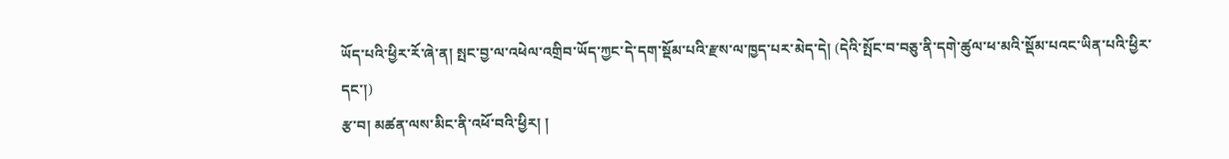ཡོད་པའི་ཕྱིར་རོ་ཞེ་ན། སྤང་བྱ་ལ་འཕེལ་འགྲིབ་ཡོད་ཀྱང་དེ་དག་སྡོམ་པའི་རྫས་ལ་ཁྱད་པར་མེད་དེ། (དེའི་སྤོང་བ་བཅུ་ནི་དགེ་ཚུལ་ཕ་མའི་སྡོམ་པའང་ཡིན་པའི་ཕྱིར་དང་།)
རྩ་བ། མཚན་ལས་མིང་ནི་འཕོ་བའི་ཕྱིར། །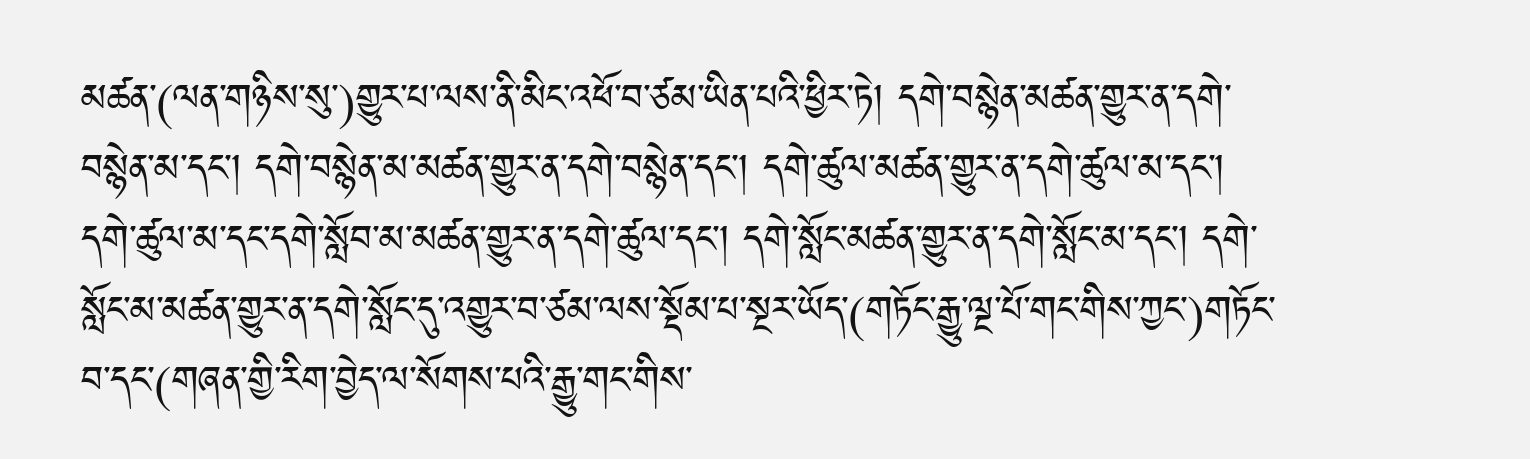མཚན་(ལན་གཉིས་སུ་)གྱུར་པ་ལས་ནི་མིང་འཕོ་བ་ཙམ་ཡིན་པའི་ཕྱིར་ཏེ། དགེ་བསྙེན་མཚན་གྱུར་ན་དགེ་བསྙེན་མ་དང་། དགེ་བསྙེན་མ་མཚན་གྱུར་ན་དགེ་བསྙེན་དང་། དགེ་ཚུལ་མཚན་གྱུར་ན་དགེ་ཚུལ་མ་དང་། དགེ་ཚུལ་མ་དང་དགེ་སློབ་མ་མཚན་གྱུར་ན་དགེ་ཚུལ་དང་། དགེ་སློང་མཚན་གྱུར་ན་དགེ་སློང་མ་དང་། དགེ་སློང་མ་མཚན་གྱུར་ན་དགེ་སློང་དུ་འགྱུར་བ་ཙམ་ལས་སྡོམ་པ་སྔར་ཡོད་(གཏོང་རྒྱུ་ལྔ་པོ་གང་གིས་ཀྱང་)གཏོང་བ་དང་(གཞན་གྱི་རིག་བྱེད་ལ་སོགས་པའི་རྒྱུ་གང་གིས་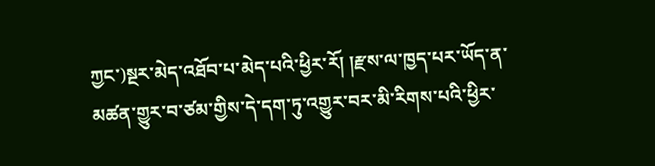ཀྱང་)སྔར་མེད་འཐོབ་པ་མེད་པའི་ཕྱིར་རོ། །རྫས་ལ་ཁྱད་པར་ཡོད་ན་མཚན་གྱུར་བ་ཙམ་གྱིས་དེ་དག་ཏུ་འགྱུར་བར་མི་རིགས་པའི་ཕྱིར་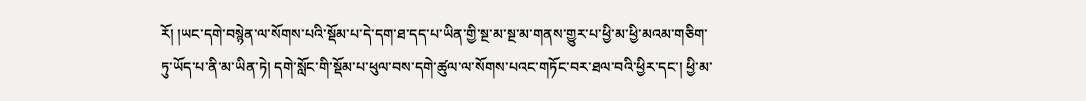རོ། །ཡང་དགེ་བསྙེན་ལ་སོགས་པའི་སྡོམ་པ་དེ་དག་ཐ་དད་པ་ཡིན་གྱི་སྔ་མ་སྔ་མ་གནས་གྱུར་པ་ཕྱི་མ་ཕྱི་མའམ་གཅིག་ཏུ་ཡོད་པ་ནི་མ་ཡིན་ཏེ། དགེ་སློང་གི་སྡོམ་པ་ཕུལ་བས་དགེ་ཚུལ་ལ་སོགས་པའང་གཏོང་བར་ཐལ་བའི་ཕྱིར་དང་། ཕྱི་མ་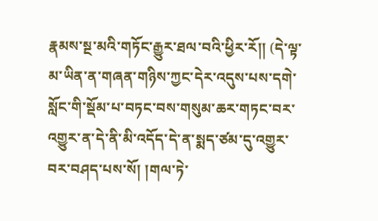རྣམས་སྔ་མའི་གཏོང་རྒྱུར་ཐལ་བའི་ཕྱིར་རོ།། (དེ་ལྟ་མ་ཡིན་ན་གཞན་གཉིས་ཀྱང་དེར་འདུས་པས་དགེ་སློང་གི་སྡོམ་པ་བཏང་བས་གསུམ་ཆར་གཏང་བར་འགྱུར་ན་དེ་ནི་མི་འདོད་དེ་ན་སྨད་ཙམ་དུ་འགྱུར་བར་བཤད་པས་སོ། །གལ་ཏེ་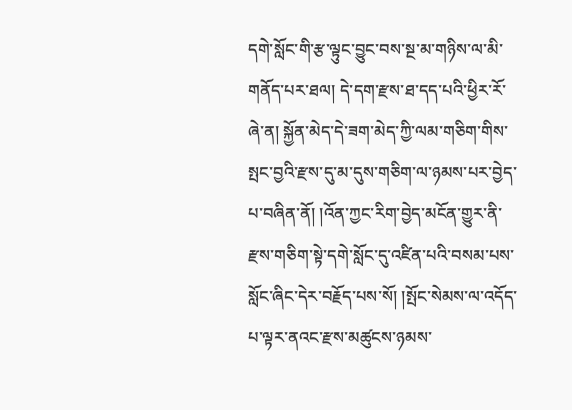དགེ་སློང་གི་རྩ་ལྟུང་བྱུང་བས་སྔ་མ་གཉིས་ལ་མི་གནོད་པར་ཐལ། དེ་དག་རྫས་ཐ་དད་པའི་ཕྱིར་རོ་ཞེ་ན། སྐྱོན་མེད་དེ་ཟག་མེད་ཀྱི་ལམ་གཅིག་གིས་སྤང་བྱའི་རྫས་དུ་མ་དུས་གཅིག་ལ་ཉམས་པར་བྱེད་པ་བཞིན་ནོ། །འོན་ཀྱང་རིག་བྱེད་མངོན་གྱུར་ནི་རྫས་གཅིག་སྟེ་དགེ་སློང་དུ་འཛིན་པའི་བསམ་པས་སློང་ཞིང་དེར་བརྗོད་པས་སོ། །སྤོང་སེམས་ལ་འདོད་པ་ལྟར་ནའང་རྫས་མཚུངས་ཉམས་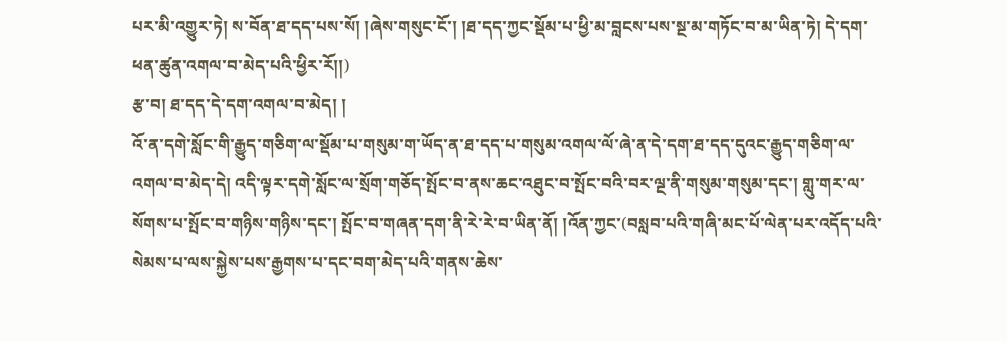པར་མི་འགྱུར་ཏེ། ས་བོན་ཐ་དད་པས་སོ། །ཞེས་གསུང་ངོ་། །ཐ་དད་ཀྱང་སྡོམ་པ་ཕྱི་མ་བླངས་པས་སྔ་མ་གཏོང་བ་མ་ཡིན་ཏེ། དེ་དག་ཕན་ཚུན་འགལ་བ་མེད་པའི་ཕྱིར་རོ།།)
རྩ་བ། ཐ་དད་དེ་དག་འགལ་བ་མེད། །
འོ་ན་དགེ་སློང་གི་རྒྱུད་གཅིག་ལ་སྡོམ་པ་གསུམ་ག་ཡོད་ན་ཐ་དད་པ་གསུམ་འགལ་ལོ་ཞེ་ན་དེ་དག་ཐ་དད་དུའང་རྒྱུད་གཅིག་ལ་འགལ་བ་མེད་དེ། འདི་ལྟར་དགེ་སློང་ལ་སྲོག་གཅོད་སྤོང་བ་ནས་ཆང་འཐུང་བ་སྤོང་བའི་བར་ལྔ་ནི་གསུམ་གསུམ་དང་། གླུ་གར་ལ་སོགས་པ་སྤོང་བ་གཉིས་གཉིས་དང་། སྤོང་བ་གཞན་དག་ནི་རེ་རེ་བ་ཡིན་ནོ། །འོན་ཀྱང་(བསླབ་པའི་གཞི་མང་པོ་ལེན་པར་འདོད་པའི་སེམས་པ་ལས་སྐྱེས་པས་རྒྱགས་པ་དང་བག་མེད་པའི་གནས་ཆེས་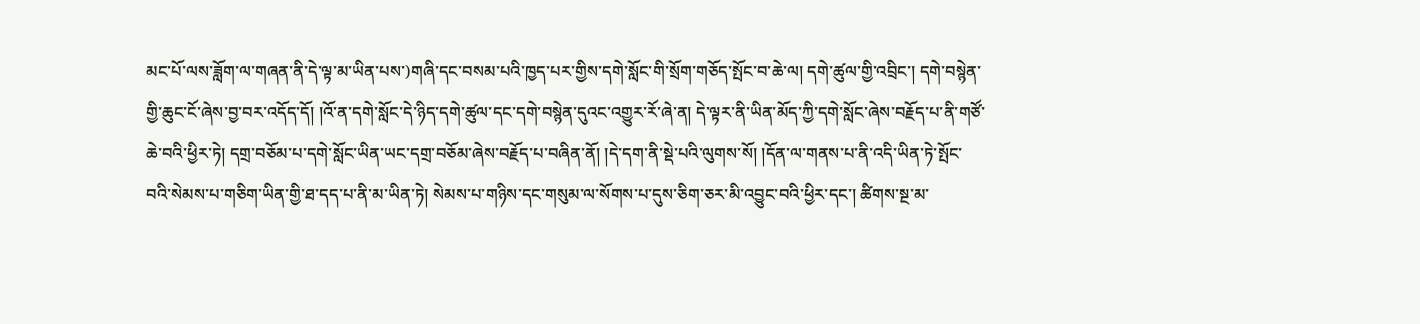མང་པོ་ལས་ཟློག་ལ་གཞན་ནི་དེ་ལྟ་མ་ཡིན་པས་)གཞི་དང་བསམ་པའི་ཁྱད་པར་གྱིས་དགེ་སློང་གི་སྲོག་གཅོད་སྤོང་བ་ཆེ་ལ། དགེ་ཚུལ་གྱི་འབྲིང་། དགེ་བསྙེན་གྱི་ཆུང་ངོ་ཞེས་བྱ་བར་འདོད་དོ། །འོ་ན་དགེ་སློང་དེ་ཉིད་དགེ་ཚུལ་དང་དགེ་བསྙེན་དུའང་འགྱུར་རོ་ཞེ་ན། དེ་ལྟར་ནི་ཡིན་མོད་ཀྱི་དགེ་སློང་ཞེས་བརྗོད་པ་ནི་གཙོ་ཆེ་བའི་ཕྱིར་ཏེ། དགྲ་བཅོམ་པ་དགེ་སློང་ཡིན་ཡང་དགྲ་བཅོམ་ཞེས་བརྗོད་པ་བཞིན་ནོ། །དེ་དག་ནི་སྡེ་པའི་ལུགས་སོ། །དོན་ལ་གནས་པ་ནི་འདི་ཡིན་ཏེ་སྤོང་བའི་སེམས་པ་གཅིག་ཡིན་གྱི་ཐ་དད་པ་ནི་མ་ཡིན་ཏེ། སེམས་པ་གཉིས་དང་གསུམ་ལ་སོགས་པ་དུས་ཅིག་ཅར་མི་འབྱུང་བའི་ཕྱིར་དང་། ཚིགས་སྔ་མ་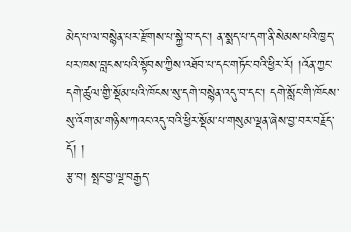མེད་པ་ལ་བསྙེན་པར་རྫོགས་པ་སྐྱེ་བ་དང་། ན་སྨད་པ་དག་ནི་སེམས་པའི་ཁྱད་པར་ཁས་བླངས་པའི་སྟོབས་ཀྱིས་འཐོབ་པ་དང་གཏོང་བའི་ཕྱིར་རོ། །འོན་ཀྱང་དགེ་ཚུལ་གྱི་སྡོམ་པའི་ཁོངས་སུ་དགེ་བསྙེན་འདུ་བ་དང་། དགེ་སློང་གི་ཁོངས་སུ་འོག་མ་གཉིས་ཀའང་འདུ་བའི་ཕྱིར་སྡོམ་པ་གསུམ་ལྡན་ཞེས་བྱ་བར་བརྗོད་དོ། །
རྩ་བ། སྤང་བྱ་ལྔ་བརྒྱད་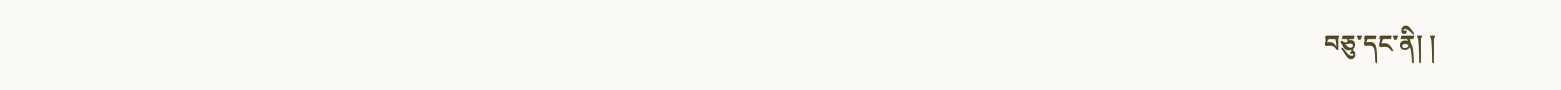བཅུ་དང་ནི། །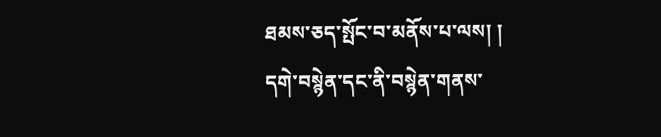ཐམས་ཅད་སྤོང་བ་མནོས་པ་ལས། །
དགེ་བསྙེན་དང་ནི་བསྙེན་གནས་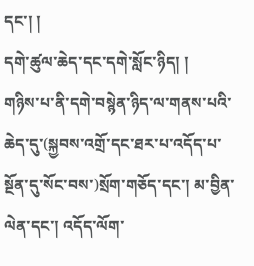དང་། །
དགེ་ཚུལ་ཆེད་དང་དགེ་སློང་ཉིད། །
གཉིས་པ་ནི་དགེ་བསྙེན་ཉིད་ལ་གནས་པའི་ཆེད་དུ་(སྐྱབས་འགྲོ་དང་ཐར་པ་འདོད་པ་སྔོན་དུ་སོང་བས་)སྲོག་གཅོད་དང་། མ་བྱིན་ལེན་དང་། འདོད་ལོག་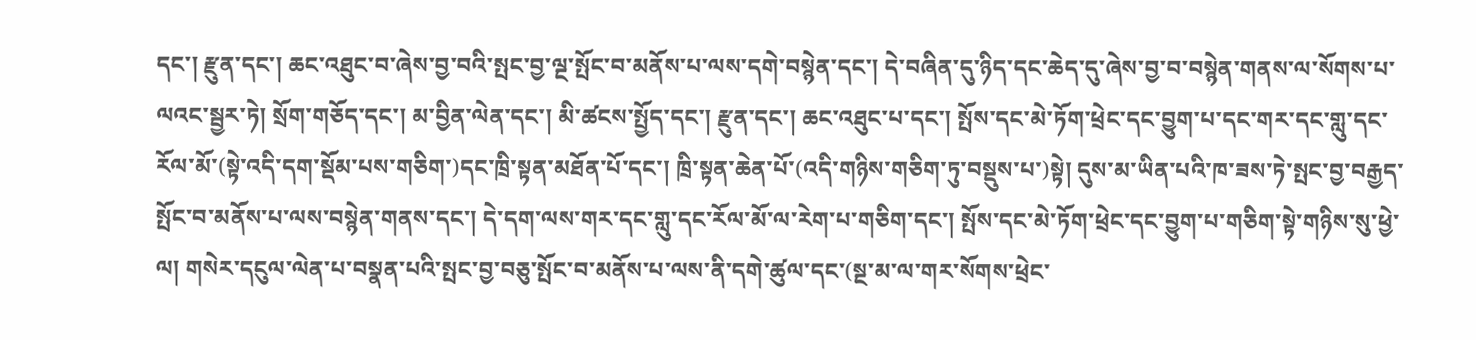དང་། རྫུན་དང་། ཆང་འཐུང་བ་ཞེས་བྱ་བའི་སྤང་བྱ་ལྔ་སྤོང་བ་མནོས་པ་ལས་དགེ་བསྙེན་དང་། དེ་བཞིན་དུ་ཉིད་དང་ཆེད་དུ་ཞེས་བྱ་བ་བསྙེན་གནས་ལ་སོགས་པ་ལའང་སྦྱར་ཏེ། སྲོག་གཅོད་དང་། མ་བྱིན་ལེན་དང་། མི་ཚངས་སྤྱོད་དང་། རྫུན་དང་། ཆང་འཐུང་པ་དང་། སྤོས་དང་མེ་ཏོག་ཕྲེང་དང་བྱུག་པ་དང་གར་དང་གླུ་དང་རོལ་མོ་(སྟེ་འདི་དག་སྡོམ་པས་གཅིག་)དང་ཁྲི་སྟན་མཐོན་པོ་དང་། ཁྲི་སྟན་ཆེན་པོ་(འདི་གཉིས་གཅིག་ཏུ་བསྡུས་པ་)སྟེ། དུས་མ་ཡིན་པའི་ཁ་ཟས་ཏེ་སྤང་བྱ་བརྒྱད་སྤོང་བ་མནོས་པ་ལས་བསྙེན་གནས་དང་། དེ་དག་ལས་གར་དང་གླུ་དང་རོལ་མོ་ལ་རེག་པ་གཅིག་དང་། སྤོས་དང་མེ་ཏོག་ཕྲེང་དང་བྱུག་པ་གཅིག་སྟེ་གཉིས་སུ་ཕྱེ་ལ། གསེར་དངུལ་ལེན་པ་བསྣན་པའི་སྤང་བྱ་བཅུ་སྤོང་བ་མནོས་པ་ལས་ནི་དགེ་ཚུལ་དང་(སྔ་མ་ལ་གར་སོགས་ཕྲེང་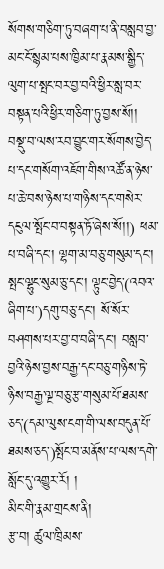སོགས་གཅིག་ཏུ་བཞག་པ་ནི་བསླབ་བྱ་མང་ངོ་སྙམ་པས་ཁྱིམ་པ་རྣམས་སྒྱིད་ལུག་པ་སྤང་བར་བྱ་བའི་ཕྱིར་སླ་བར་བསྟན་པའི་ཕྱིར་གཅིག་ཏུ་བྱས་སོ།། བསྡུ་བ་ལས་རབ་བྱུང་གར་སོགས་བྱེད་པ་དང་གསོག་འཇོག་གིས་འཚོ་ན་ཉེས་པ་ཆེ་བས་ཉེས་པ་གཉིས་དང་གསེར་དངུལ་སྤོང་བ་བསྟན་ཏོ་ཞེས་སོ།།) ཕམ་པ་བཞི་དང་། ལྷག་མ་བཅུ་གསུམ་དང་། སྤང་ལྷུང་སུམ་ཅུ་དང་། ལྟུང་བྱེད་(འབའ་ཞིག་པ་)དགུ་བཅུ་དང་། སོ་སོར་བཤགས་པར་བྱ་བ་བཞི་དང་། བསླབ་བྱའི་ཉེས་བྱས་བརྒྱ་དང་བཅུ་གཉིས་ཏེ་ཉིས་བརྒྱ་ལྔ་བཅུ་རྩ་གསུམ་པོ་ཐམས་ཅད་(དམ་ལུས་ངག་གི་ལས་བདུན་པོ་ཐམས་ཅད་)སྤོང་བ་མནོས་པ་ལས་དགེ་སློང་དུ་འགྱུར་རོ། །
མིང་གི་རྣམ་གྲངས་ནི།
རྩ་བ། ཚུལ་ཁྲིམས་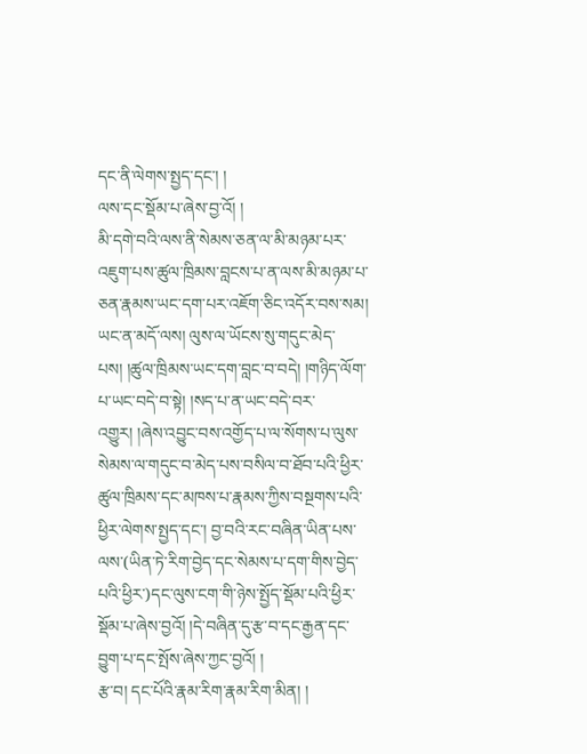དང་ནི་ལེགས་སྤྱད་དང་། །
ལས་དང་སྡོམ་པ་ཞེས་བྱ་འོ། །
མི་དགེ་བའི་ལས་ནི་སེམས་ཅན་ལ་མི་མཉམ་པར་འཇུག་པས་ཚུལ་ཁྲིམས་བླངས་པ་ན་ལས་མི་མཉམ་པ་ཅན་རྣམས་ཡང་དག་པར་འཇོག་ཅིང་འདོར་བས་སམ། ཡང་ན་མདོ་ལས། ལུས་ལ་ཡོངས་སུ་གདུང་མེད་པས། །ཚུལ་ཁྲིམས་ཡང་དག་བླང་བ་བདེ། །གཉིད་ལོག་པ་ཡང་བདེ་བ་སྟེ། །སད་པ་ན་ཡང་བདེ་བར་འགྱུར། །ཞེས་འབྱུང་བས་འགྱོད་པ་ལ་སོགས་པ་ལུས་སེམས་ལ་གདུང་བ་མེད་པས་བསིལ་བ་ཐོབ་པའི་ཕྱིར་ཚུལ་ཁྲིམས་དང་མཁས་པ་རྣམས་ཀྱིས་བསྔགས་པའི་ཕྱིར་ལེགས་སྤྱད་དང་། བྱ་བའི་རང་བཞིན་ཡིན་པས་ལས་(ཡིན་ཏེ་རིག་བྱེད་དང་སེམས་པ་དག་གིས་བྱེད་པའི་ཕྱིར་)དང་ལུས་ངག་གི་ཉེས་སྤྱོད་སྡོམ་པའི་ཕྱིར་སྡོམ་པ་ཞེས་བྱའོ། །དེ་བཞིན་དུ་རྩ་བ་དང་རྒྱན་དང་བྱུག་པ་དང་སྤོས་ཞེས་ཀྱང་བྱའོ། །
རྩ་བ། དང་པོའི་རྣམ་རིག་རྣམ་རིག་མིན། །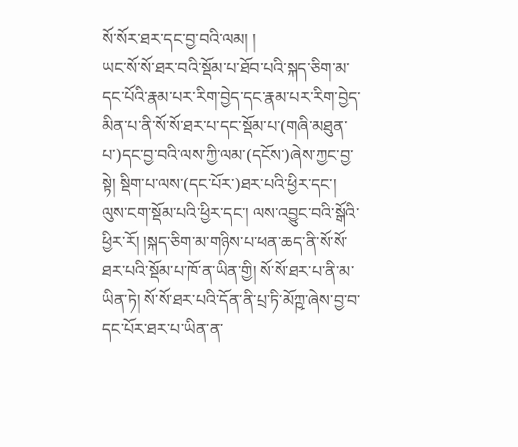སོ་སོར་ཐར་དང་བྱ་བའི་ལམ། །
ཡང་སོ་སོ་ཐར་བའི་སྡོམ་པ་ཐོབ་པའི་སྐད་ཅིག་མ་དང་པོའི་རྣམ་པར་རིག་བྱེད་དང་རྣམ་པར་རིག་བྱེད་མིན་པ་ནི་སོ་སོ་ཐར་པ་དང་སྡོམ་པ་(གཞི་མཐུན་པ་)དང་བྱ་བའི་ལས་ཀྱི་ལམ་(དངོས་)ཞེས་ཀྱང་བྱ་སྟེ། སྡིག་པ་ལས་(དང་པོར་)ཐར་པའི་ཕྱིར་དང་། ལུས་ངག་སྡོམ་པའི་ཕྱིར་དང་། ལས་འབྱུང་བའི་སྒོའི་ཕྱིར་རོ། །སྐད་ཅིག་མ་གཉིས་པ་ཕན་ཆད་ནི་སོ་སོ་ཐར་པའི་སྡོམ་པ་ཁོ་ན་ཡིན་གྱི། སོ་སོ་ཐར་པ་ནི་མ་ཡིན་ཏེ། སོ་སོ་ཐར་པའི་དོན་ནི་པྲ་ཏི་མོཀྵ་ཞེས་བྱ་བ་དང་པོར་ཐར་པ་ཡིན་ན་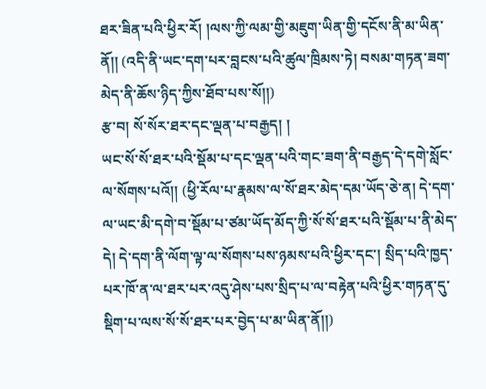ཐར་ཟིན་པའི་ཕྱིར་རོ། །ལས་ཀྱི་ལམ་གྱི་མཇུག་ཡིན་གྱི་དངོས་ནི་མ་ཡིན་ནོ།། (འདི་ནི་ཡང་དག་པར་བླངས་པའི་ཚུལ་ཁྲིམས་ཏེ། བསམ་གཏན་ཟག་མེད་ནི་ཆོས་ཉིད་ཀྱིས་ཐོབ་པས་སོ།།)
རྩ་བ། སོ་སོར་ཐར་དང་ལྡན་པ་བརྒྱད། །
ཡང་སོ་སོ་ཐར་པའི་སྡོམ་པ་དང་ལྡན་པའི་གང་ཟག་ནི་བརྒྱད་དེ་དགེ་སློང་ལ་སོགས་པའོ།། (ཕྱི་རོལ་པ་རྣམས་ལ་སོ་ཐར་མེད་དམ་ཡོད་ཅེ་ན། དེ་དག་ལ་ཡང་མི་དགེ་བ་སྡོམ་པ་ཙམ་ཡོད་མོད་ཀྱི་སོ་སོ་ཐར་པའི་སྡོམ་པ་ནི་མེད་དེ། དེ་དག་ནི་ལོག་ལྟ་ལ་སོགས་པས་ཉམས་པའི་ཕྱིར་དང་། སྲིད་པའི་ཁྱད་པར་ཁོ་ན་ལ་ཐར་པར་འདུ་ཤེས་པས་སྲིད་པ་ལ་བརྟེན་པའི་ཕྱིར་གཏན་དུ་སྡིག་པ་ལས་སོ་སོ་ཐར་པར་བྱེད་པ་མ་ཡིན་ནོ།།)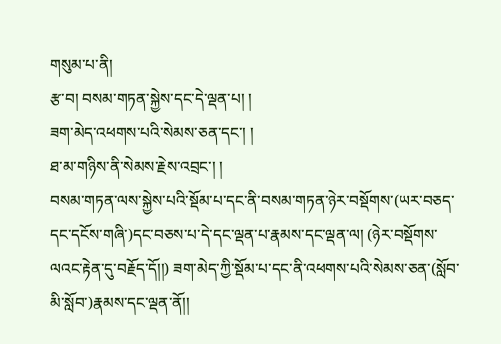གསུམ་པ་ནི།
རྩ་བ། བསམ་གཏན་སྐྱེས་དང་དེ་ལྡན་པ། །
ཟག་མེད་འཕགས་པའི་སེམས་ཅན་དང་། །
ཐ་མ་གཉིས་ནི་སེམས་རྗེས་འབྲང་། །
བསམ་གཏན་ལས་སྐྱེས་པའི་སྡོམ་པ་དང་ནི་བསམ་གཏན་ཉེར་བསྡོགས་(ཡར་བཅད་དང་དངོས་གཞི་)དང་བཅས་པ་དེ་དང་ལྡན་པ་རྣམས་དང་ལྡན་ལ། (ཉེར་བསྡོགས་ལའང་རྟེན་དུ་བརྗོད་དོ།།) ཟག་མེད་ཀྱི་སྡོམ་པ་དང་ནི་འཕགས་པའི་སེམས་ཅན་(སློབ་མི་སློབ་)རྣམས་དང་ལྡན་ནོ།།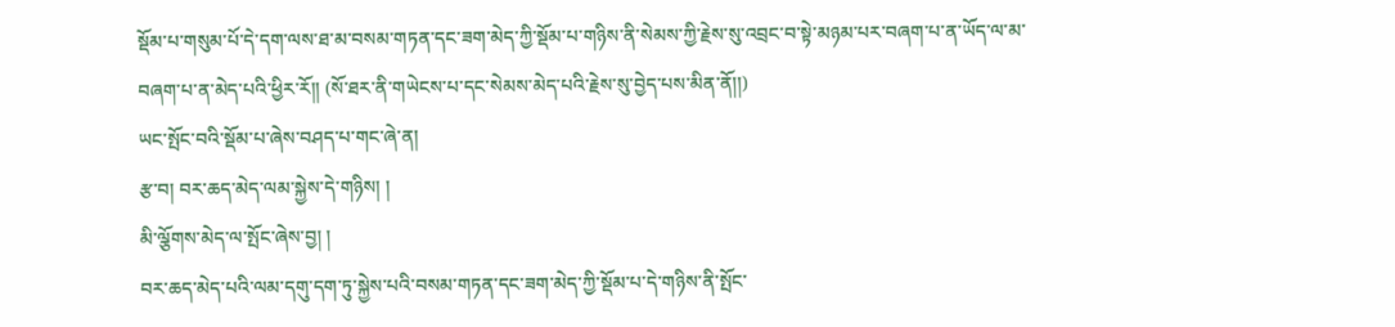སྡོམ་པ་གསུམ་པོ་དེ་དག་ལས་ཐ་མ་བསམ་གཏན་དང་ཟག་མེད་ཀྱི་སྡོམ་པ་གཉིས་ནི་སེམས་ཀྱི་རྗེས་སུ་འབྲང་བ་སྟེ་མཉམ་པར་བཞག་པ་ན་ཡོད་ལ་མ་བཞག་པ་ན་མེད་པའི་ཕྱིར་རོ།། (སོ་ཐར་ནི་གཡེངས་པ་དང་སེམས་མེད་པའི་རྗེས་སུ་བྱེད་པས་མིན་ནོ།།)
ཡང་སྤོང་བའི་སྡོམ་པ་ཞེས་བཤད་པ་གང་ཞེ་ན།
རྩ་བ། བར་ཆད་མེད་ལམ་སྐྱེས་དེ་གཉིས། །
མི་ལྕོགས་མེད་ལ་སྤོང་ཞེས་བྱ། །
བར་ཆད་མེད་པའི་ལམ་དགུ་དག་ཏུ་སྐྱེས་པའི་བསམ་གཏན་དང་ཟག་མེད་ཀྱི་སྡོམ་པ་དེ་གཉིས་ནི་སྤོང་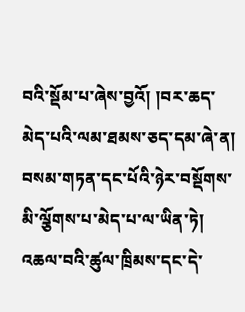བའི་སྡོམ་པ་ཞེས་བྱའོ། །བར་ཆད་མེད་པའི་ལམ་ཐམས་ཅད་དམ་ཞེ་ན། བསམ་གཏན་དང་པོའི་ཉེར་བསྡོགས་མི་ལྕོགས་པ་མེད་པ་ལ་ཡིན་ཏེ། འཆལ་བའི་ཚུལ་ཁྲིམས་དང་དེ་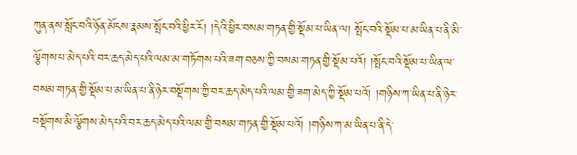ཀུན་ནས་སློང་བའི་ཉོན་མོངས་རྣམས་སྤོང་བའི་ཕྱིར་རོ། །དེའི་ཕྱིར་བསམ་གཏན་གྱི་སྡོམ་པ་ཡིན་ལ། སྤོང་བའི་སྡོམ་པ་མ་ཡིན་པ་ནི་མི་ལྕོགས་པ་མེད་པའི་བར་ཆད་མེད་པའི་ལམ་མ་གཏོགས་པའི་ཟག་བཅས་ཀྱི་བསམ་གཏན་གྱི་སྡོམ་པའོ། །སྤོང་བའི་སྡོམ་པ་ཡིན་ལ་བསམ་གཏན་གྱི་སྡོམ་པ་མ་ཡིན་པ་ནི་ཉེར་བསྡོགས་ཀྱི་བར་ཆད་མེད་པའི་ལམ་གྱི་ཟག་མེད་ཀྱི་སྡོམ་པའོ། །གཉིས་ཀ་ཡིན་པ་ནི་ཉེར་བསྡོགས་མི་ལྕོགས་མེད་པའི་བར་ཆད་མེད་པའི་ལམ་གྱི་བསམ་གཏན་གྱི་སྡོམ་པའོ། །གཉིས་ཀ་མ་ཡིན་པ་ནི་དེ་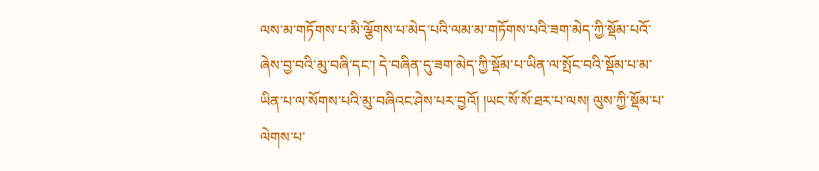ལས་མ་གཏོགས་པ་མི་ལྕོགས་པ་མེད་པའི་ལམ་མ་གཏོགས་པའི་ཟག་མེད་ཀྱི་སྡོམ་པའོ་ཞེས་བྱ་བའི་མུ་བཞི་དང་། དེ་བཞིན་དུ་ཟག་མེད་ཀྱི་སྡོམ་པ་ཡིན་ལ་སྤོང་བའི་སྡོམ་པ་མ་ཡིན་པ་ལ་སོགས་པའི་མུ་བཞིའང་ཤེས་པར་བྱའོ། །ཡང་སོ་སོ་ཐར་པ་ལས། ལུས་ཀྱི་སྡོམ་པ་ལེགས་པ་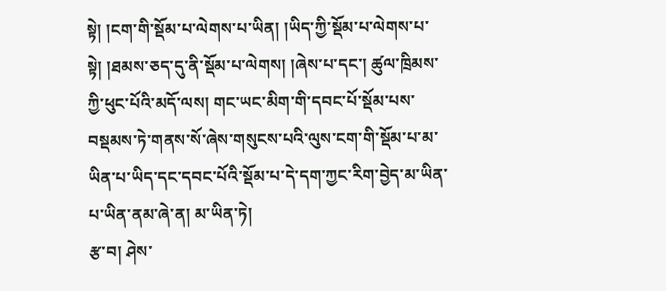སྟེ། །ངག་གི་སྡོམ་པ་ལེགས་པ་ཡིན། །ཡིད་ཀྱི་སྡོམ་པ་ལེགས་པ་སྟེ། །ཐམས་ཅད་དུ་ནི་སྡོམ་པ་ལེགས། །ཞེས་པ་དང་། ཚུལ་ཁྲིམས་ཀྱི་ཕུང་པོའི་མདོ་ལས། གང་ཡང་མིག་གི་དབང་པོ་སྡོམ་པས་བསྡམས་ཏེ་གནས་སོ་ཞེས་གསུངས་པའི་ལུས་ངག་གི་སྡོམ་པ་མ་ཡིན་པ་ཡིད་དང་དབང་པོའི་སྡོམ་པ་དེ་དག་ཀྱང་རིག་བྱེད་མ་ཡིན་པ་ཡིན་ནམ་ཞེ་ན། མ་ཡིན་ཏེ།
རྩ་བ། ཤེས་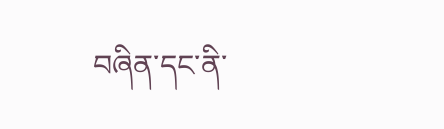བཞིན་དང་ནི་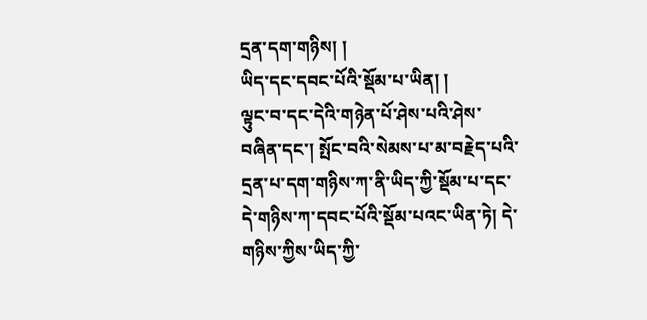དྲན་དག་གཉིས། །
ཡིད་དང་དབང་པོའི་སྡོམ་པ་ཡིན། །
ལྟུང་བ་དང་དེའི་གཉེན་པོ་ཤེས་པའི་ཤེས་བཞིན་དང་། སྤོང་བའི་སེམས་པ་མ་བརྗེད་པའི་དྲན་པ་དག་གཉིས་ཀ་ནི་ཡིད་ཀྱི་སྡོམ་པ་དང་དེ་གཉིས་ཀ་དབང་པོའི་སྡོམ་པའང་ཡིན་ཏེ། དེ་གཉིས་ཀྱིས་ཡིད་ཀྱི་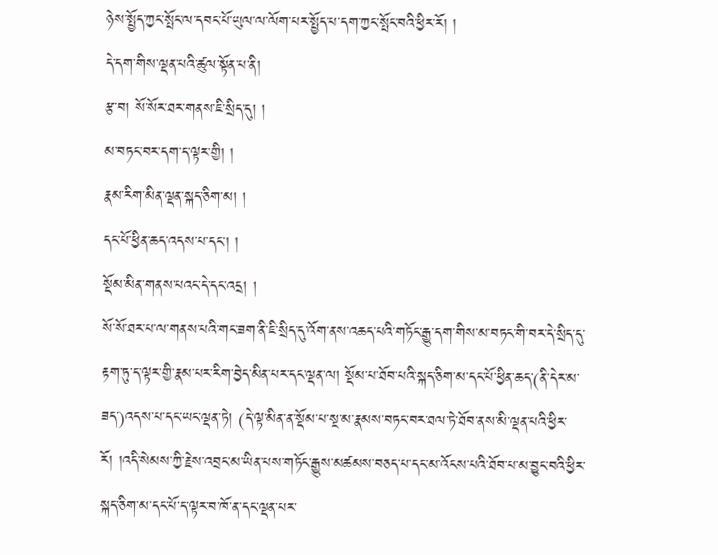ཉེས་སྤྱོད་ཀྱང་སྤོང་ལ་དབང་པོ་ཡུལ་ལ་ལོག་པར་སྤྱོད་པ་དག་ཀྱང་སྤོང་བའི་ཕྱིར་རོ། །
དེ་དག་གིས་ལྡན་པའི་ཚུལ་སྟོན་པ་ནི།
རྩ་བ། སོ་སོར་ཐར་གནས་ཇི་སྲིད་དུ། །
མ་བཏང་བར་དག་ད་ལྟར་གྱི། །
རྣམ་རིག་མིན་ལྡན་སྐད་ཅིག་མ། །
དང་པོ་ཕྱིན་ཆད་འདས་པ་དང་། །
སྡོམ་མིན་གནས་པའང་དེ་དང་འདྲ། །
སོ་སོ་ཐར་པ་ལ་གནས་པའི་གང་ཟག་ནི་ཇི་སྲིད་དུ་འོག་ནས་འཆད་པའི་གཏོང་རྒྱུ་དག་གིས་མ་བཏང་གི་བར་དེ་སྲིད་དུ་རྟག་ཏུ་ད་ལྟར་གྱི་རྣམ་པར་རིག་བྱེད་མིན་པར་དང་ལྡན་ལ། སྡོམ་པ་ཐོབ་པའི་སྐད་ཅིག་མ་དང་པོ་ཕྱིན་ཆད་(ནི་དེར་མ་ཟད་)འདས་པ་དང་ཡང་ལྡན་ཏེ། (དེ་ལྟ་མིན་ན་སྡོམ་པ་སྔ་མ་རྣམས་བཏང་བར་ཐལ་ཏེ་ཐོབ་ནས་མི་ལྡན་པའི་ཕྱིར་རོ། །འདི་སེམས་ཀྱི་རྗེས་འབྲང་མ་ཡིན་པས་གཏོང་རྒྱུས་མཚམས་བཅད་པ་དང་མ་འོངས་པའི་ཐོབ་པ་མ་བྱུང་བའི་ཕྱིར་སྐད་ཅིག་མ་དང་པོ་ད་ལྟར་བ་ཁོ་ན་དང་ལྡན་པར་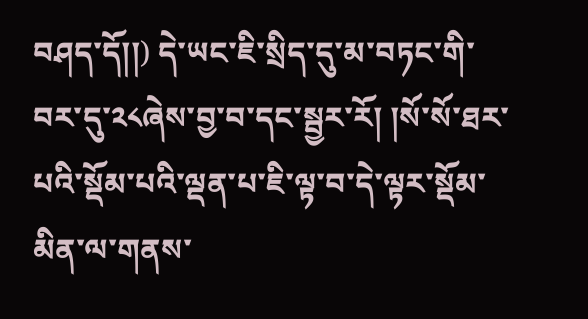བཤད་དོ།།) དེ་ཡང་ཇི་སྲིད་དུ་མ་བཏང་གི་བར་དུ་༢༨ཞེས་བྱ་བ་དང་སྦྱར་རོ། །སོ་སོ་ཐར་པའི་སྡོམ་པའི་ལྡན་པ་ཇི་ལྟ་བ་དེ་ལྟར་སྡོམ་མིན་ལ་གནས་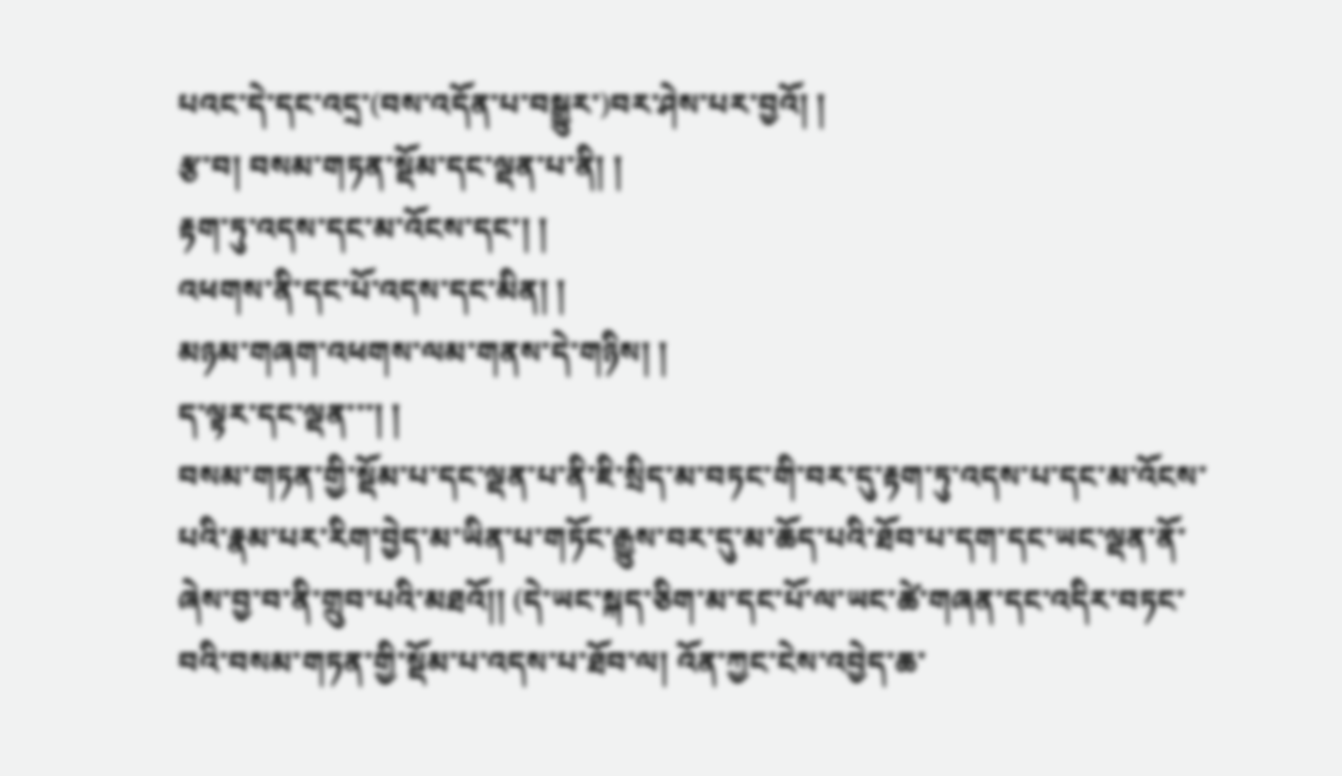པའང་དེ་དང་འདྲ་(བས་འདོན་པ་བསྒྱུར་)བར་ཤེས་པར་བྱའོ། །
རྩ་བ། བསམ་གཏན་སྡོམ་དང་ལྡན་པ་ནི། །
རྟག་ཏུ་འདས་དང་མ་འོངས་དང་། །
འཕགས་ནི་དང་པོ་འདས་དང་མིན། །
མཉམ་གཞག་འཕགས་ལམ་གནས་དེ་གཉིས། །
ད་ལྟར་དང་ལྡན་་་། །
བསམ་གཏན་གྱི་སྡོམ་པ་དང་ལྡན་པ་ནི་ཇི་སྲིད་མ་བཏང་གི་བར་དུ་རྟག་ཏུ་འདས་པ་དང་མ་འོངས་པའི་རྣམ་པར་རིག་བྱེད་མ་ཡིན་པ་གཏོང་རྒྱུས་བར་དུ་མ་ཆོད་པའི་ཐོབ་པ་དག་དང་ཡང་ལྡན་ནོ་ཞེས་བྱ་བ་ནི་གྲུབ་པའི་མཐའོ།། (དེ་ཡང་སྐད་ཅིག་མ་དང་པོ་ལ་ཡང་ཚེ་གཞན་དང་འདིར་བཏང་བའི་བསམ་གཏན་གྱི་སྡོམ་པ་འདས་པ་ཐོབ་ལ། འོན་ཀྱང་ངེས་འབྱེད་ཆ་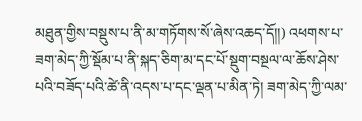མཐུན་གྱིས་བསྡུས་པ་ནི་མ་གཏོགས་སོ་ཞེས་འཆད་དོ།།) འཕགས་པ་ཟག་མེད་ཀྱི་སྡོམ་པ་ནི་སྐད་ཅིག་མ་དང་པོ་སྡུག་བསྔལ་ལ་ཆོས་ཤེས་པའི་བཟོད་པའི་ཚེ་ནི་འདས་པ་དང་ལྡན་པ་མིན་ཏེ། ཟག་མེད་ཀྱི་ལམ་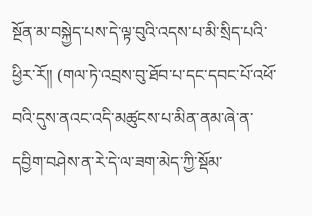སྔོན་མ་བསྐྱེད་པས་དེ་ལྟ་བུའི་འདས་པ་མི་སྲིད་པའི་ཕྱིར་རོ།། (གལ་ཏེ་འབྲས་བུ་ཐོབ་པ་དང་དབང་པོ་འཕོ་བའི་དུས་ནའང་འདི་མཚུངས་པ་མིན་ནམ་ཞེ་ན་དབྱིག་བཤེས་ན་རེ་དེ་ལ་ཟག་མེད་ཀྱི་སྡོམ་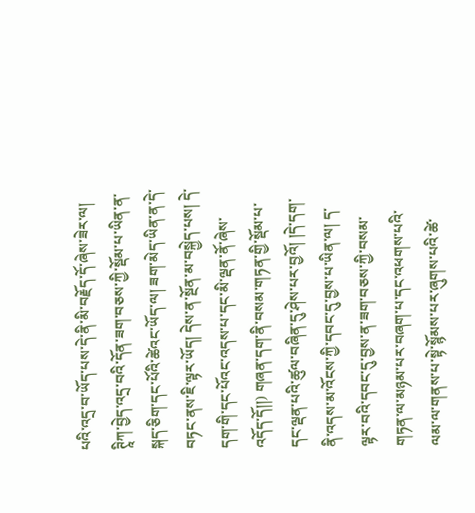པའི་འདྲ་བ་ཡོད་པས་དེ་ནི་མི་བརྗོད་དོ་ཞེས་ཟེར་ལ། ཊཱིཀ་བྱེད་འདྲ་བའི་དོན་ཟག་བཅས་ཀྱི་སྡོམ་པ་ཡིན་ན་སྐད་ཅིག་དང་པོའི་ཚེའང་ཡོད་ལ། ཟག་མེད་ཡིན་ན་དེ་བཏང་ནས་ཇི་ལྟར་ཡོད། དེས་ན་སྔོན་མ་བསྐྱེད་པས། དེ་དག་གི་དང་པོའང་འདས་པ་དང་མི་ལྡན་ནོ་ཞེས་འདོད་དོ།།) གཞན་དག་ནི་བསམ་གཏན་གྱི་སྡོམ་པ་དང་ལྡན་པའི་ཚུལ་བཞིན་དུ་ཤེས་པར་བྱའོ། །དེ་དག་ནི་འདས་མ་འོངས་ཀྱི་དབང་དུ་བྱས་པ་ཡིན་ལ། ད་ལྟར་བའི་དབང་དུ་བྱས་ན་ཟག་བཅས་ཀྱི་བསམ་གཏན་ལ་མཉམ་པར་བཞག་པ་དང་འཕགས་པའི་ལམ་ལ་གནས་པ་སྟེ་སྙོམས་པར་ཞུགས་པའི་ཚེ་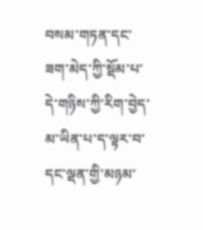བསམ་གཏན་དང་ཟག་མེད་ཀྱི་སྡོམ་པ་དེ་གཉིས་ཀྱི་རིག་བྱེད་མ་ཡིན་པ་ད་ལྟར་བ་དང་ལྡན་གྱི་མཉམ་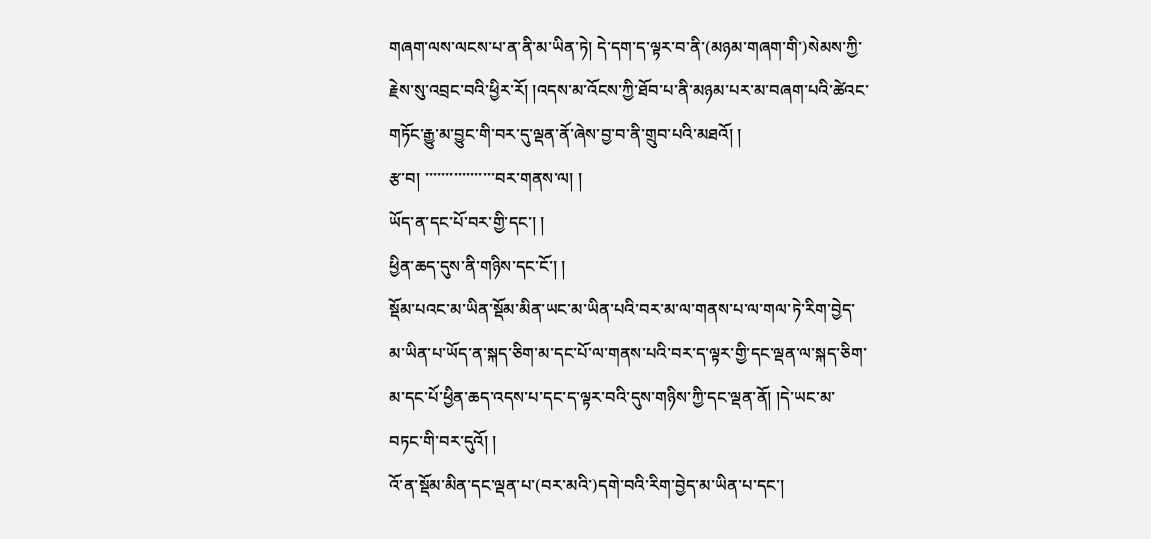གཞག་ལས་ལངས་པ་ན་ནི་མ་ཡིན་ཏེ། དེ་དག་ད་ལྟར་བ་ནི་(མཉམ་གཞག་གི་)སེམས་ཀྱི་རྗེས་སུ་འབྲང་བའི་ཕྱིར་རོ། །འདས་མ་འོངས་ཀྱི་ཐོབ་པ་ནི་མཉམ་པར་མ་བཞག་པའི་ཚེའང་གཏོང་རྒྱུ་མ་བྱུང་གི་བར་དུ་ལྡན་ནོ་ཞེས་བྱ་བ་ནི་གྲུབ་པའི་མཐའོ། །
རྩ་བ། ་་་་་་་་་་་་་་་་་བར་གནས་ལ། །
ཡོད་ན་དང་པོ་བར་གྱི་དང་། །
ཕྱིན་ཆད་དུས་ནི་གཉིས་དང་ངོ་། །
སྡོམ་པའང་མ་ཡིན་སྡོམ་མིན་ཡང་མ་ཡིན་པའི་བར་མ་ལ་གནས་པ་ལ་གལ་ཏེ་རིག་བྱེད་མ་ཡིན་པ་ཡོད་ན་སྐད་ཅིག་མ་དང་པོ་ལ་གནས་པའི་བར་ད་ལྟར་གྱི་དང་ལྡན་ལ་སྐད་ཅིག་མ་དང་པོ་ཕྱིན་ཆད་འདས་པ་དང་ད་ལྟར་བའི་དུས་གཉིས་ཀྱི་དང་ལྡན་ནོ། །དེ་ཡང་མ་བཏང་གི་བར་དུའོ། །
འོ་ན་སྡོམ་མིན་དང་ལྡན་པ་(བར་མའི་)དགེ་བའི་རིག་བྱེད་མ་ཡིན་པ་དང་།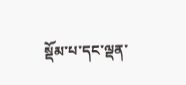སྡོམ་པ་དང་ལྡན་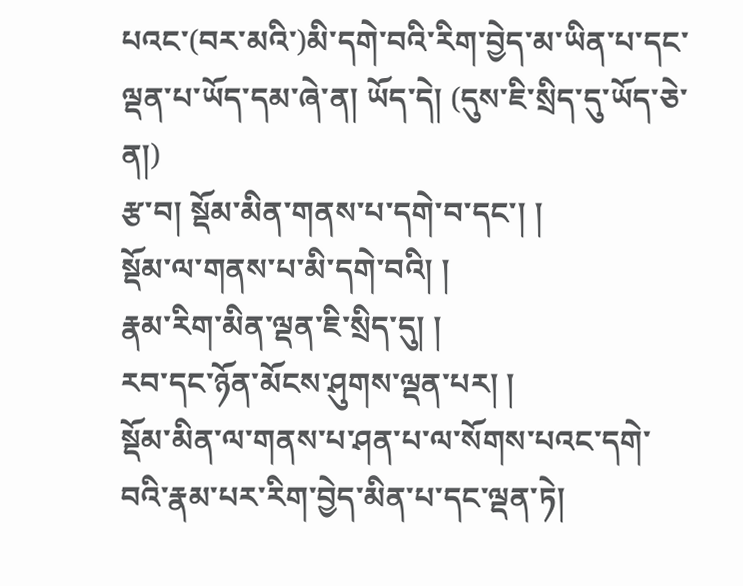པའང་(བར་མའི་)མི་དགེ་བའི་རིག་བྱེད་མ་ཡིན་པ་དང་ལྡན་པ་ཡོད་དམ་ཞེ་ན། ཡོད་དེ། (དུས་ཇི་སྲིད་དུ་ཡོད་ཅེ་ན།)
རྩ་བ། སྡོམ་མིན་གནས་པ་དགེ་བ་དང་། །
སྡོམ་ལ་གནས་པ་མི་དགེ་བའི། །
རྣམ་རིག་མིན་ལྡན་ཇི་སྲིད་དུ། །
རབ་དང་ཉོན་མོངས་ཤུགས་ལྡན་པར། །
སྡོམ་མིན་ལ་གནས་པ་ཤན་པ་ལ་སོགས་པའང་དགེ་བའི་རྣམ་པར་རིག་བྱེད་མིན་པ་དང་ལྡན་ཏེ།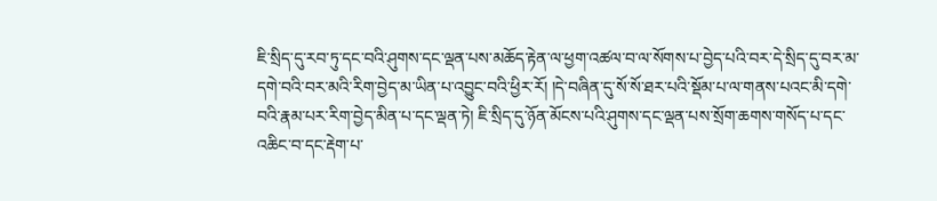ཇི་སྲིད་དུ་རབ་ཏུ་དང་བའི་ཤུགས་དང་ལྡན་པས་མཆོད་རྟེན་ལ་ཕྱག་འཚལ་བ་ལ་སོགས་པ་བྱེད་པའི་བར་དེ་སྲིད་དུ་བར་མ་དགེ་བའི་བར་མའི་རིག་བྱེད་མ་ཡིན་པ་འབྱུང་བའི་ཕྱིར་རོ། །དེ་བཞིན་དུ་སོ་སོ་ཐར་པའི་སྡོམ་པ་ལ་གནས་པའང་མི་དགེ་བའི་རྣམ་པར་རིག་བྱེད་མིན་པ་དང་ལྡན་ཏེ། ཇི་སྲིད་དུ་ཉོན་མོངས་པའི་ཤུགས་དང་ལྡན་པས་སྲོག་ཆགས་གསོད་པ་དང་འཆིང་བ་དང་རྡེག་པ་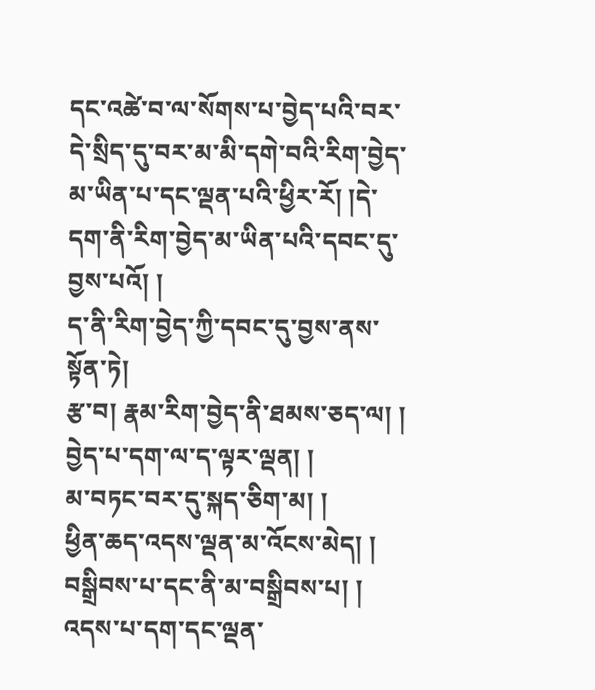དང་འཚེ་བ་ལ་སོགས་པ་བྱེད་པའི་བར་དེ་སྲིད་དུ་བར་མ་མི་དགེ་བའི་རིག་བྱེད་མ་ཡིན་པ་དང་ལྡན་པའི་ཕྱིར་རོ། །དེ་དག་ནི་རིག་བྱེད་མ་ཡིན་པའི་དབང་དུ་བྱས་པའོ། །
ད་ནི་རིག་བྱེད་ཀྱི་དབང་དུ་བྱས་ནས་སྟོན་ཏེ།
རྩ་བ། རྣམ་རིག་བྱེད་ནི་ཐམས་ཅད་ལ། །
བྱེད་པ་དག་ལ་ད་ལྟར་ལྡན། །
མ་བཏང་བར་དུ་སྐད་ཅིག་མ། །
ཕྱིན་ཆད་འདས་ལྡན་མ་འོངས་མེད། །
བསྒྲིབས་པ་དང་ནི་མ་བསྒྲིབས་པ། །
འདས་པ་དག་དང་ལྡན་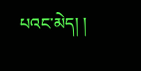པའང་མེད། །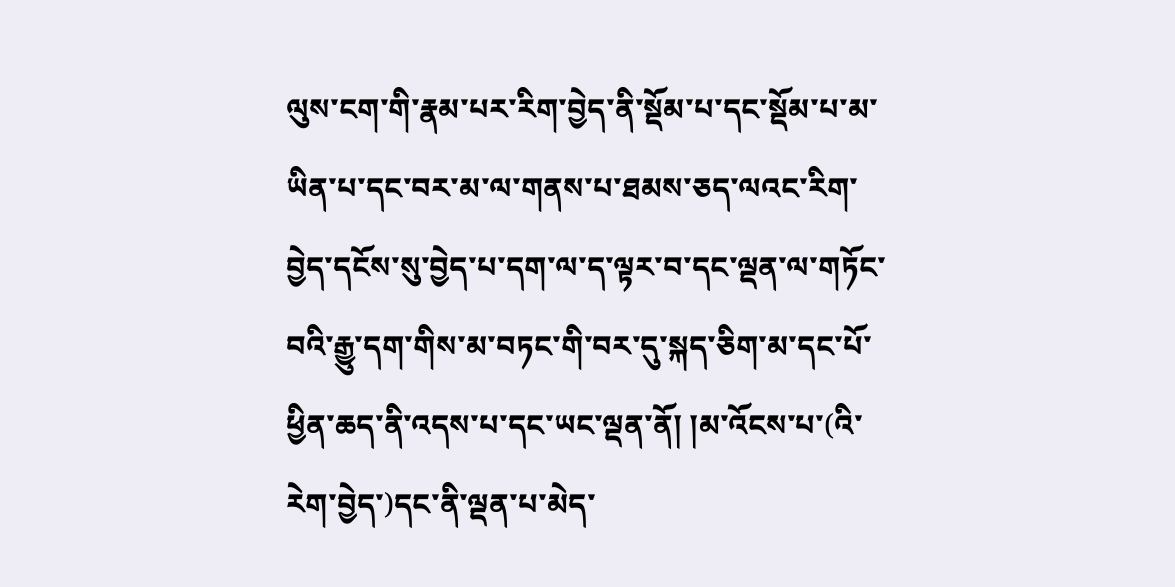ལུས་ངག་གི་རྣམ་པར་རིག་བྱེད་ནི་སྡོམ་པ་དང་སྡོམ་པ་མ་ཡིན་པ་དང་བར་མ་ལ་གནས་པ་ཐམས་ཅད་ལའང་རིག་བྱེད་དངོས་སུ་བྱེད་པ་དག་ལ་ད་ལྟར་བ་དང་ལྡན་ལ་གཏོང་བའི་རྒྱུ་དག་གིས་མ་བཏང་གི་བར་དུ་སྐད་ཅིག་མ་དང་པོ་ཕྱིན་ཆད་ནི་འདས་པ་དང་ཡང་ལྡན་ནོ། །མ་འོངས་པ་(འི་རེག་བྱེད་)དང་ནི་ལྡན་པ་མེད་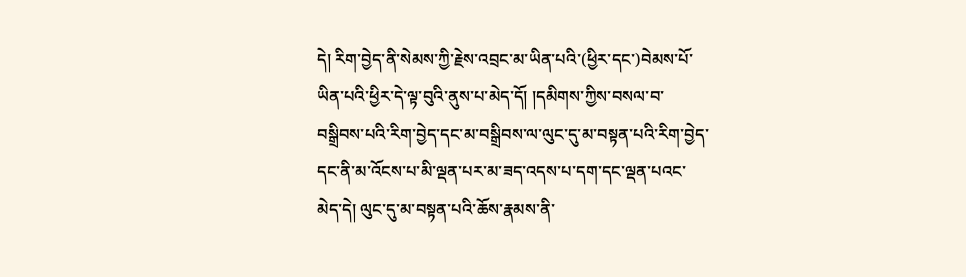དེ། རིག་བྱེད་ནི་སེམས་ཀྱི་རྗེས་འབྲང་མ་ཡིན་པའི་(ཕྱིར་དང་)བེམས་པོ་ཡིན་པའི་ཕྱིར་དེ་ལྟ་བུའི་ནུས་པ་མེད་དོ། །དམིགས་ཀྱིས་བསལ་བ་བསྒྲིབས་པའི་རིག་བྱེད་དང་མ་བསྒྲིབས་ལ་ལུང་དུ་མ་བསྟན་པའི་རིག་བྱེད་དང་ནི་མ་འོངས་པ་མི་ལྡན་པར་མ་ཟད་འདས་པ་དག་དང་ལྡན་པའང་མེད་དེ། ལུང་དུ་མ་བསྟན་པའི་ཆོས་རྣམས་ནི་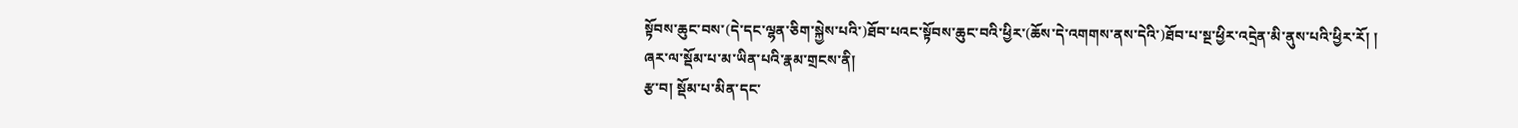སྟོབས་ཆུང་བས་(དེ་དང་ལྷན་ཅིག་སྐྱེས་པའི་)ཐོབ་པའང་སྟོབས་ཆུང་བའི་ཕྱིར་(ཆོས་དེ་འགགས་ནས་དེའི་)ཐོབ་པ་སྔ་ཕྱིར་འདྲེན་མི་ནུས་པའི་ཕྱིར་རོ། །
ཞར་ལ་སྡོམ་པ་མ་ཡིན་པའི་རྣམ་གྲངས་ནི།
རྩ་བ། སྡོམ་པ་མིན་དང་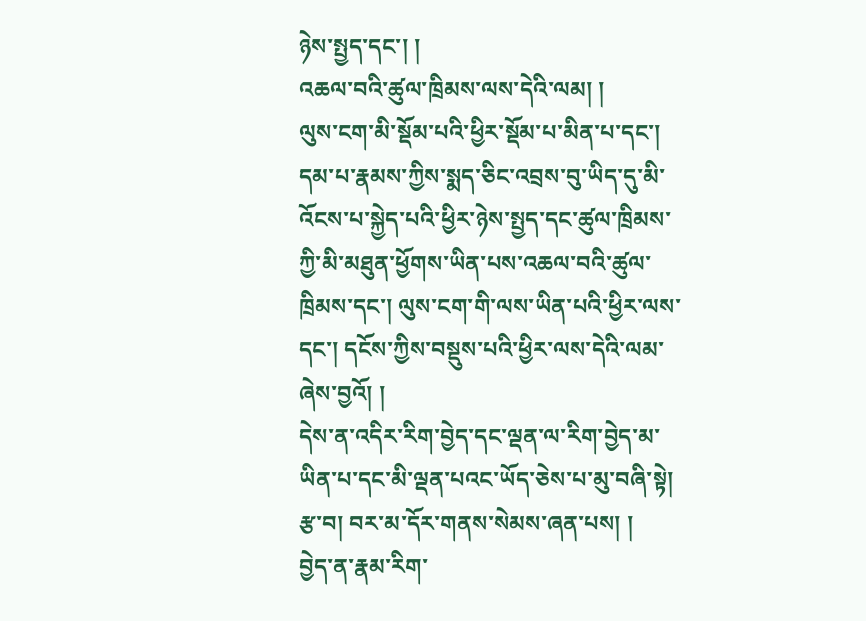ཉེས་སྤྱད་དང་། །
འཆལ་བའི་ཚུལ་ཁྲིམས་ལས་དེའི་ལམ། །
ལུས་ངག་མི་སྡོམ་པའི་ཕྱིར་སྡོམ་པ་མིན་པ་དང་། དམ་པ་རྣམས་ཀྱིས་སྨད་ཅིང་འབྲས་བུ་ཡིད་དུ་མི་འོངས་པ་སྐྱེད་པའི་ཕྱིར་ཉེས་སྤྱད་དང་ཚུལ་ཁྲིམས་ཀྱི་མི་མཐུན་ཕྱོགས་ཡིན་པས་འཆལ་བའི་ཚུལ་ཁྲིམས་དང་། ལུས་ངག་གི་ལས་ཡིན་པའི་ཕྱིར་ལས་དང་། དངོས་ཀྱིས་བསྡུས་པའི་ཕྱིར་ལས་དེའི་ལམ་ཞེས་བྱའོ། །
དེས་ན་འདིར་རིག་བྱེད་དང་ལྡན་ལ་རིག་བྱེད་མ་ཡིན་པ་དང་མི་ལྡན་པའང་ཡོད་ཅེས་པ་མུ་བཞི་སྟེ།
རྩ་བ། བར་མ་དོར་གནས་སེམས་ཞན་པས། །
བྱེད་ན་རྣམ་རིག་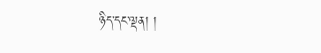ཉིད་དང་ལྡན། །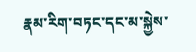རྣམ་རིག་བཏང་དང་མ་སྐྱེས་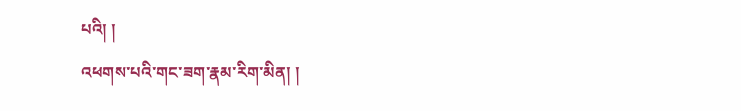པའི། །
འཕགས་པའི་གང་ཟག་རྣམ་རིག་མིན། །